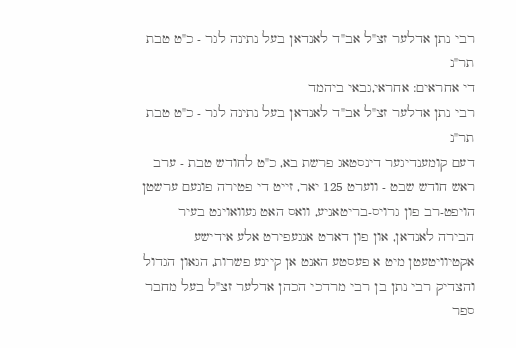רבי נתן אדלער זצ"ל אב"ד לאנדאן בעל נתינה לגר - כ"ט טבת תר"נ
די אחראים: אחראי,גבאי ביהמד
רבי נתן אדלער זצ"ל אב"ד לאנדאן בעל נתינה לגר - כ"ט טבת תר"נ
דעם קומענדיגער דינסטאג פרשת בא, כ"ט לחודש טבת - ערב ראש חודש שבט - ווערט 125 יאר, זייט די פטירה פונעם ערשטן הויפט-רב פון גרויס-בריטאניע, וואס האט געוואוינט בעיר הבירה לאנדאן, און פון דארט אנגעפירט אלע אידישע אקטיוויטעטן מיט א פעסטע האנט אן קיינע פשרות, הגאון הגדול והצדיק רבי נתן בן רבי מרדכי הכהן אדלער זצ"ל בעל מחבר ספר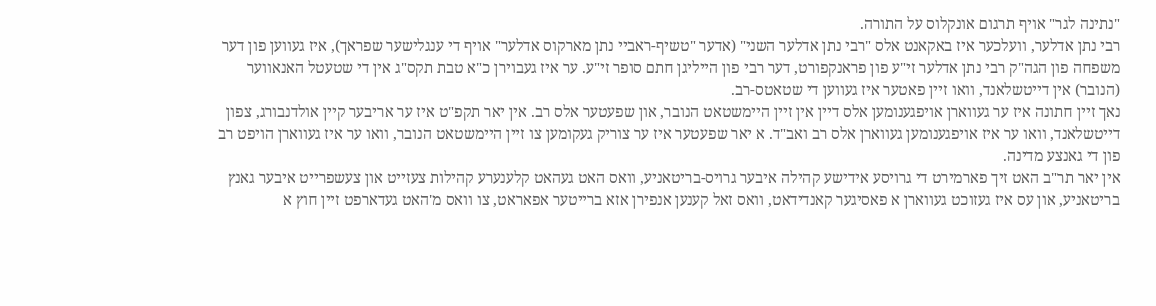"נתינה לגר" אויף תרגום אונקלוס על התורה.
רבי נתן אדלער, וועלכער איז באקאנט אלס "רבי נתן אדלער השני" (אדער "טשיף-ראביי נתן מארקוס אדלער" אויף די ענגלישער שפראך), איז געווען פון דער משפחה פון הגה"ק רבי נתן אדלער זי"ע פון פראנקפורט, דער רבי פון הייליגן חתם סופר זי"ע. ער איז געבוירן כ"א טבת תקס"ג אין די שטעטל האנאווער (הנובר) אין דייטשלאנד, וואו זיין פאטער איז געווען די שטאטס-רב.
נאך זיין חתונה איז ער געווארן אויפגענומען אלס דיין אין זיין היימשטאט הנובר, און שפעטער אלס רב. אין יאר תקפ"ט איז ער אריבער קיין אולדנבורג, צפון דייטשלאנד, וואו ער איז אויפגענומען געווארן אלס רב ואב"ד. א יאר שפעטער איז ער צוריק געקומען צו זיין היימשטאט הנובר, וואו ער איז געווארן הויפט רב פון די גאנצע מדינה.
אין יאר תר"ב האט זיך פארמירט די גרויסע אידישע קהילה איבער גרויס-בריטאניע, וואס האט געהאט קלענערע קהילות צעזייט און צעשפרייט איבער גאנץ בריטאניע, און עס איז געזוכט געווארן א פאסיגער קאנדידאט, וואס זאל קענען אנפירן אזא ברייטער אפאראט, צו וואס מ'האט געדארפט זיין חוץ א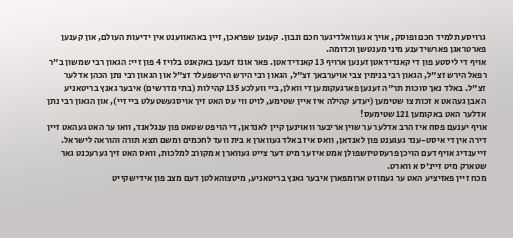גרויסע תלמיד חכם ופוסק, אויך א געוואלדיגער חכם ונבון. קענען שפראכן, זיין באהאווענט אין ידיעות העולם, און קענען פארטראגן פארשידענע מיני מענטשן וכדומה.
אויף די ליסטע פון די קאנדידאטן זענען ארויף 13 קאנדידאטן. פאר אונז זענען באקאנט בלויז 4 פון זיי: הגאון רבי שמשון ב"ר רפאל הירש זצ"ל, הגאון רבי בנימין צבי אויערבאך זצ"ל, הגאון רבי הירש הירשפעלד זצ"ל און הגאון רבי נתן הכהן אדלער זצ"ל. באלד נאך סוכות תר"ה זענען פארגעקומען די וואלן, ביי וועלכע 135 קהילות (בתי מדרשים) איבער גאנץ בריטאניע האבן געהאט א זכות צו שטימען (יעדע קהילה איז איין שטימע, לויט ווי עס האט זיך אויסגעשטעלט ביי זיי), און הגאון רבי נתן אדלער האט באקומען 121 שטימעס!
אויף יענעם פסח איז הרב אדלער ער שוין אריבער וואוינען קיין לאנדאן, די הויפט שטאט פון ענגלאנד, וואו ער האט געהאט זיין דירה אין די איסט-ענד געגענט פון לאנדאן, וואס איז באלד געווארן א בית וועד לחכמים ומשם תצא תורה והוראה לישראל.
זייענדיג אויף דעם הויכן פרעסטיזשפולן אמט איז ער מיט דער צייט געווארן א מקורב למלכות, וואס האט זיך גערעכנט גאר שטארק מיט זיינ'ס א ווארט.
מכח זיין פאזיציע האט ער געמוזט ארומפארן איבער גאנץ בריטאניע, מיטצוהאלטן דעם מצב פון אידישקייט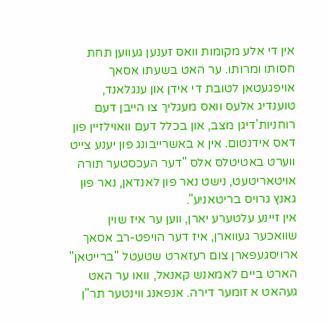אין די אלע מקומות וואס זענען געווען תחת חסותו ומרותו. ער האט בשעתו אסאך אויפגעטאן לטובת די אידן און ענגלאנד, טוענדיג אלעס וואס מעגליך צו הייבן דעם רוחניות'דיגן מצב, און בכלל דעם וואוילזיין פון דאס אידנטום. אין א באשרייבונג פון יענע צייט ווערט באטיטלס אלס "דער העכסטער תורה אויטאריטעט, נישט נאר פון לאנדאן, נאר פון גאנץ גרויס בריטאניע".
אין זיינע עלטערע יארן, ווען ער איז שוין שוואכער געווארן, איז דער הויפט-רב אסאך ארויסגעפארן צום רעזארט שטעטל "ברייטאן" הארט ביים לאמאנש קאנאל, וואו ער האט געהאט א זומער דירה. אנפאנג ווינטער תר"ן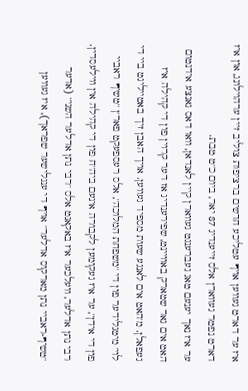איז ער דארט געווען אויף עטליכע חדשים ברציפות צוליב זיין ערהוילונג, און איז דארט נפטר געווארן אלס זייענדיג 87 יאר, ביום כ"ט טבת.
ער איז נאך יענעם טאג געברענגט געווארן קיין לאנדאן, וואו דאס גאנצע אידנטום האט אים גאר שטארק באוויינט, שפירענדיג אז דער קרוין פון די קהילה איז געפאלן. מ'האט אים לאנגע שעות מספיד געווען. אויך האבן זיך באטייליגט ביי די לוי' מיטגלידער פון די "משפחת המלוכה", אלס רעספעקט פאר'ן "טשיף ראביי פון די אידן", ער איז געקומען לקבורה אינעם ביה"ח פון די קהילה אין ווילעסדין.
רבי נתן אדלער, וועלכער איז באקאנט אלס "רבי נתן אדלער השני" (אדער "טשיף-ראביי נתן מארקוס אדלער" אויף די ענגלישער שפראך), איז געווען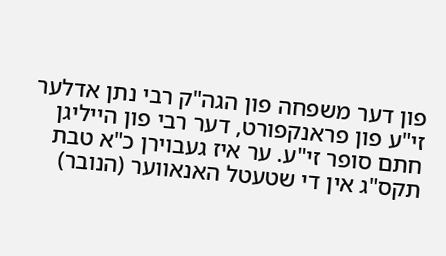פון דער משפחה פון הגה"ק רבי נתן אדלער זי"ע פון פראנקפורט, דער רבי פון הייליגן חתם סופר זי"ע. ער איז געבוירן כ"א טבת תקס"ג אין די שטעטל האנאווער (הנובר)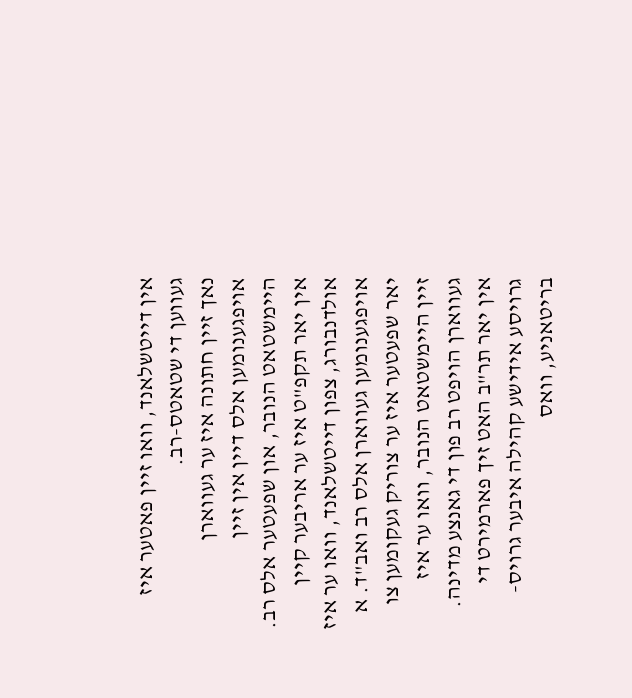אין דייטשלאנד, וואו זיין פאטער איז געווען די שטאטס-רב.
נאך זיין חתונה איז ער געווארן אויפגענומען אלס דיין אין זיין היימשטאט הנובר, און שפעטער אלס רב. אין יאר תקפ"ט איז ער אריבער קיין אולדנבורג, צפון דייטשלאנד, וואו ער איז אויפגענומען געווארן אלס רב ואב"ד. א יאר שפעטער איז ער צוריק געקומען צו זיין היימשטאט הנובר, וואו ער איז געווארן הויפט רב פון די גאנצע מדינה.
אין יאר תר"ב האט זיך פארמירט די גרויסע אידישע קהילה איבער גרויס-בריטאניע, וואס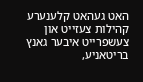האט געהאט קלענערע קהילות צעזייט און צעשפרייט איבער גאנץ בריטאניע,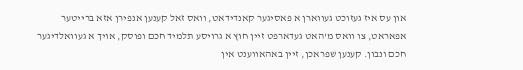און עס איז געזוכט געווארן א פאסיגער קאנדידאט, וואס זאל קענען אנפירן אזא ברייטער אפאראט, צו וואס מ'האט געדארפט זיין חוץ א גרויסע תלמיד חכם ופוסק, אויך א געוואלדיגער חכם ונבון. קענען שפראכן, זיין באהאווענט אין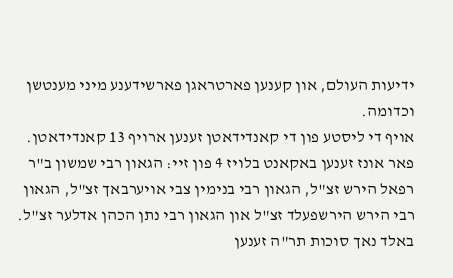ידיעות העולם, און קענען פארטראגן פארשידענע מיני מענטשן וכדומה.
אויף די ליסטע פון די קאנדידאטן זענען ארויף 13 קאנדידאטן. פאר אונז זענען באקאנט בלויז 4 פון זיי: הגאון רבי שמשון ב"ר רפאל הירש זצ"ל, הגאון רבי בנימין צבי אויערבאך זצ"ל, הגאון רבי הירש הירשפעלד זצ"ל און הגאון רבי נתן הכהן אדלער זצ"ל. באלד נאך סוכות תר"ה זענען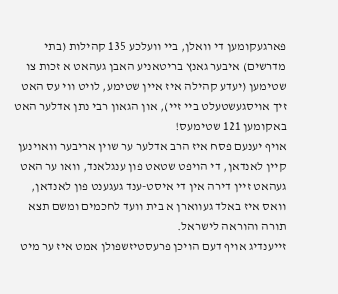פארגעקומען די וואלן, ביי וועלכע 135 קהילות (בתי מדרשים) איבער גאנץ בריטאניע האבן געהאט א זכות צו שטימען (יעדע קהילה איז איין שטימע, לויט ווי עס האט זיך אויסגעשטעלט ביי זיי), און הגאון רבי נתן אדלער האט באקומען 121 שטימעס!
אויף יענעם פסח איז הרב אדלער ער שוין אריבער וואוינען קיין לאנדאן, די הויפט שטאט פון ענגלאנד, וואו ער האט געהאט זיין דירה אין די איסט-ענד געגענט פון לאנדאן, וואס איז באלד געווארן א בית וועד לחכמים ומשם תצא תורה והוראה לישראל.
זייענדיג אויף דעם הויכן פרעסטיזשפולן אמט איז ער מיט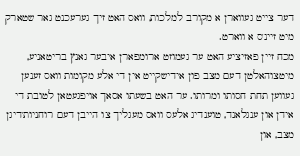דער צייט געווארן א מקורב למלכות, וואס האט זיך גערעכנט גאר שטארק מיט זיינ'ס א ווארט.
מכח זיין פאזיציע האט ער געמוזט ארומפארן איבער גאנץ בריטאניע, מיטצוהאלטן דעם מצב פון אידישקייט אין די אלע מקומות וואס זענען געווען תחת חסותו ומרותו. ער האט בשעתו אסאך אויפגעטאן לטובת די אידן און ענגלאנד, טוענדיג אלעס וואס מעגליך צו הייבן דעם רוחניות'דיגן מצב, און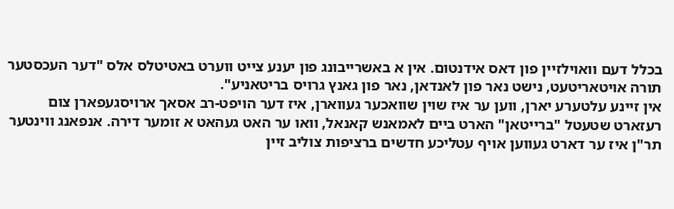בכלל דעם וואוילזיין פון דאס אידנטום. אין א באשרייבונג פון יענע צייט ווערט באטיטלס אלס "דער העכסטער תורה אויטאריטעט, נישט נאר פון לאנדאן, נאר פון גאנץ גרויס בריטאניע".
אין זיינע עלטערע יארן, ווען ער איז שוין שוואכער געווארן, איז דער הויפט-רב אסאך ארויסגעפארן צום רעזארט שטעטל "ברייטאן" הארט ביים לאמאנש קאנאל, וואו ער האט געהאט א זומער דירה. אנפאנג ווינטער תר"ן איז ער דארט געווען אויף עטליכע חדשים ברציפות צוליב זיין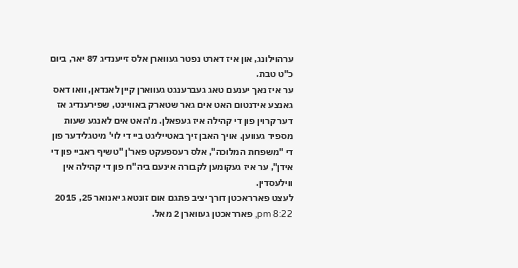ערהוילונג, און איז דארט נפטר געווארן אלס זייענדיג 87 יאר, ביום כ"ט טבת.
ער איז נאך יענעם טאג געברענגט געווארן קיין לאנדאן, וואו דאס גאנצע אידנטום האט אים גאר שטארק באוויינט, שפירענדיג אז דער קרוין פון די קהילה איז געפאלן. מ'האט אים לאנגע שעות מספיד געווען. אויך האבן זיך באטייליגט ביי די לוי' מיטגלידער פון די "משפחת המלוכה", אלס רעספעקט פאר'ן "טשיף ראביי פון די אידן", ער איז געקומען לקבורה אינעם ביה"ח פון די קהילה אין ווילעסדין.
לעצט פארראכטן דורך יציב פתגם אום זונטאג יאנואר 25, 2015 8:22 pm, פארראכטן געווארן 2 מאל.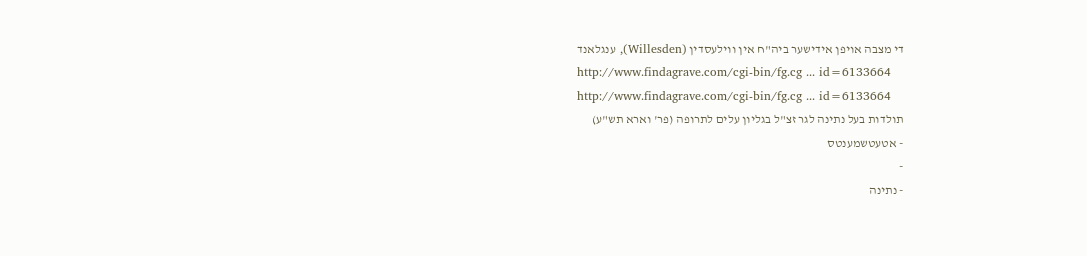די מצבה אויפן אידישער ביה"ח אין ווילעסדין (Willesden), ענגלאנד
http://www.findagrave.com/cgi-bin/fg.cg ... id=6133664
http://www.findagrave.com/cgi-bin/fg.cg ... id=6133664
תולדות בעל נתינה לגר זצ"ל בגליון עלים לתרופה (פר' וארא תש"ע)
- אטעטשמענטס
-
- נתינה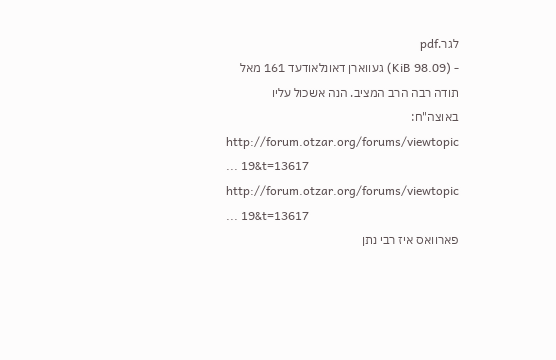לגר.pdf
- (98.09 KiB) געווארן דאונלאודעד 161 מאל
תודה רבה הרב המציב. הנה אשכול עליו באוצה"ח:
http://forum.otzar.org/forums/viewtopic ... 19&t=13617
http://forum.otzar.org/forums/viewtopic ... 19&t=13617
פארוואס איז רבי נתן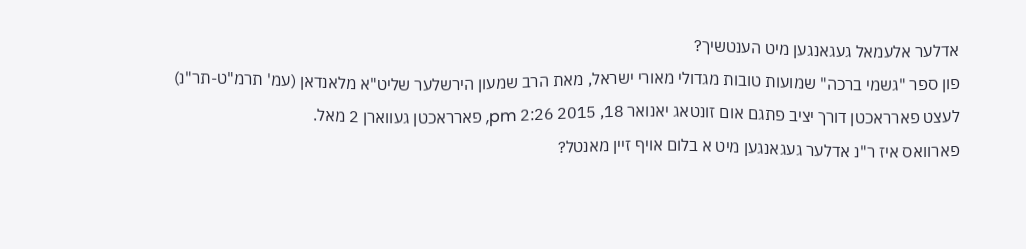אדלער אלעמאל געגאנגען מיט הענטשיך?
פון ספר "גשמי ברכה" שמועות טובות מגדולי מאורי ישראל, מאת הרב שמעון הירשלער שליט"א מלאנדאן (עמ' תרמ"ט-תר"נ)
לעצט פארראכטן דורך יציב פתגם אום זונטאג יאנואר 18, 2015 2:26 pm, פארראכטן געווארן 2 מאל.
פארוואס איז ר"נ אדלער געגאנגען מיט א בלום אויף זיין מאנטל?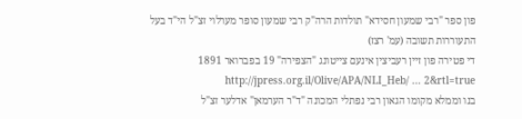פון ספר "רבי שמעון חסידא" תולדות הרה"ק רבי שמעון סופר מערלוי זצ"ל הי"ד בעל התעוררות תשובה (עמ' רצז)
די פטירה פון זיין רעביצין אינעם צייטונג "הצפירה" 19 בפברואר 1891 http://jpress.org.il/Olive/APA/NLI_Heb/ ... 2&rtl=true
בנו וממלא מקומו הגאון רבי נפתלי המכונה "ד"ר הערמאן" אדלער זצ"ל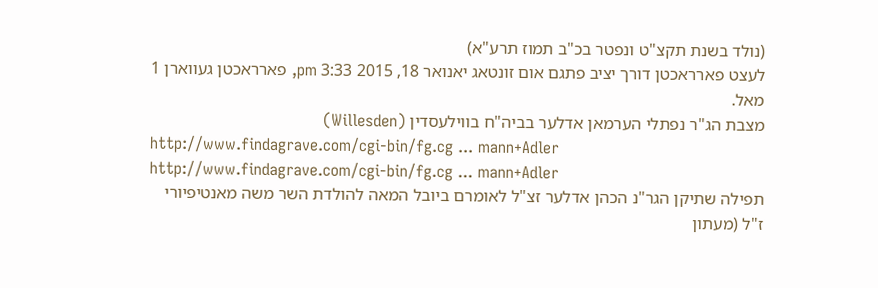(נולד בשנת תקצ"ט ונפטר בכ"ב תמוז תרע"א)
לעצט פארראכטן דורך יציב פתגם אום זונטאג יאנואר 18, 2015 3:33 pm, פארראכטן געווארן 1 מאל.
מצבת הג"ר נפתלי הערמאן אדלער בביה"ח בווילעסדין (Willesden)
http://www.findagrave.com/cgi-bin/fg.cg ... mann+Adler
http://www.findagrave.com/cgi-bin/fg.cg ... mann+Adler
תפילה שתיקן הגר"נ הכהן אדלער זצ"ל לאומרם ביובל המאה להולדת השר משה מאנטיפיורי ז"ל (מעתון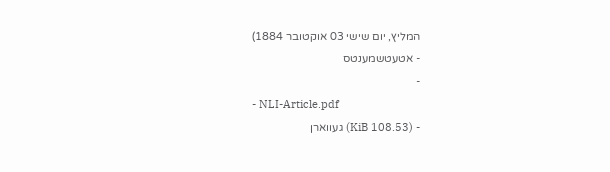המליץ, יום שישי 03 אוקטובר 1884)
- אטעטשמענטס
-
- NLI-Article.pdf
- (108.53 KiB) געווארן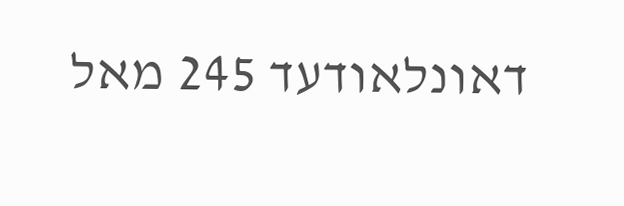דאונלאודעד 245 מאל